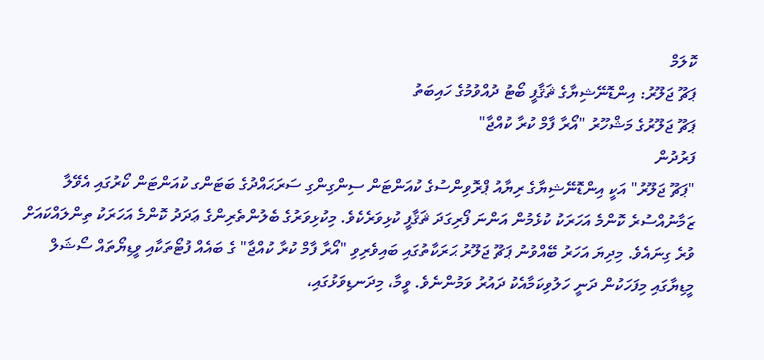ކޮލަމް
ޕަޗޫ ޖަލޫރު: އިންޑޮނޭޝިޔާގެ ޘަޤާފީ ބޯޓު ދުއްވުމުގެ ހައިބަތު
ޕަޗޫ ޖަލޫރުގެ މަޝްހޫރު "އޯރާ ފާމް ކުރާ ކުއްޖާ"
ފަރުދުން
"ޕަޗޫ ޖަލޫރު" އަކީ އިންޑޮނޭޝިޔާގެ ރިޔާއު ޕްރޮވިންސުގެ ކުއަންޓަން ސިންގިންގި ސަރަޙައްދުގެ ބަޓަންގ ކުއަންޓަން ކޯރުގައި އެވޭލާ ޒަމާނުއްސުރެ ކޮންމެ އަހަރަކު ކުޅެމުން އަންނަ ފޯރިގަދަ ޘަޤާފީ ކުޅިވަރެކެވެ. މިކުޅިވަރުގެ ބެލުންތެރިންގެ ޢަދަދު ކޮންމެ އަހަރަކު ތިންލައްކައަށް ވުރެ ގިނައެވެ. މިދިޔަ އަހަރު ބޭއްވުނު ޕަޗޫ ޖަލޫރު ޙަރަކާތުގައި ބައިވެރިވި "އޯރާ ފާމް ކުރާ ކުއްޖާ" ގެ ބައެއް ފުޓޯތަކާއި ވީޑިޔޯތައް ސޯޝަލް މީޑިޔާގައި މިފަހަކުން ދަނީ ހަލުވިކަމާއެކު ދައުރު ވަމުންނެވެ. ވީމާ، މިދަނޑިވަޅުގައި،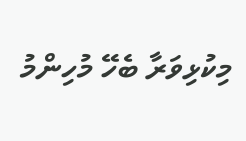މިކުޅިވަރާ ބެހޭ މުހިންމު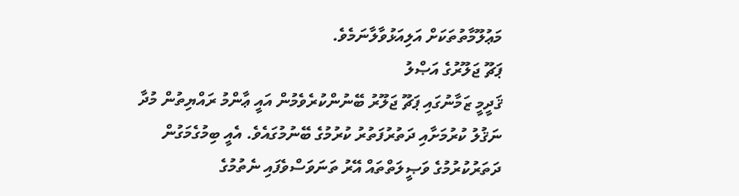މަޢުލޫމާތުތަކަށް އަލިއަޅުވާލާނަމެވެ.
ޕަޗޫ ޖަލޫރުގެ އަޞްލު
ޤަދީމީ ޒަމާނުގައި ޕަޗޫ ޖަލޫރު ބޭނުންކުރެވެމުން އައީ ޢާންމު ރައްޔިތުން މުދާ ނަޤުލު ކުރުމަށާއި ދަތުރުފަތުރު ކުރުމުގެ ބޭނުމުގައެވެ. އެއީ ބިމުގެމަގުން ދަތަރުކުރުމުގެ ވަޞީލަތްތައް އޭރު ތަނަވަސްވެފައި ނެތުމުގެ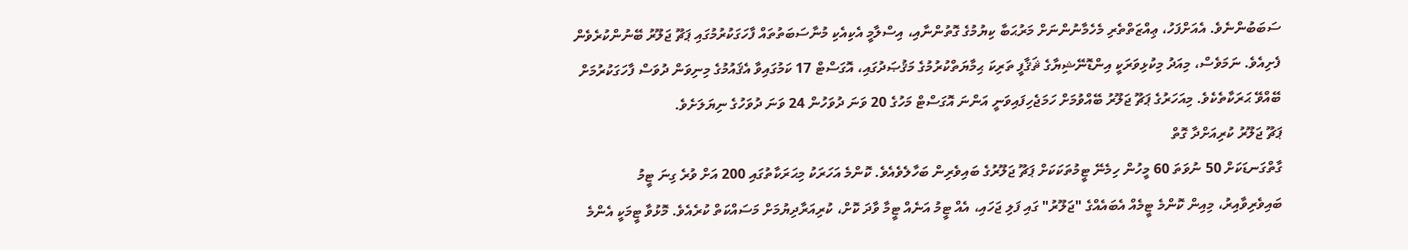ސަބަބުންނެވެ. އެއަށްފަހު، ޢިއްޒަތްތެރި މެހެމާނުންނަށް މަރުޙަބާ ކިޔުމުގެ ގޮތުންނާއި، އިސްލާމީ އެކިއެކި މުނާސަބަތުތައް ފާހަގަކުރުމުގައި ޕަޗޫ ޖަލޫރު ބޭނުންކުރެވެން ފެށިއެވެ. ނަމަވެސް، މިއަދު މިކުޅިވަރަކީ އިންޑޮނޭޝިޔާގެ ޘަޤާފީ ތަރިކަ ޙިމާޔަތްކުރުމުގެ މަޤުޞަދުގައި، އޮގަސްޓް 17 ކަމުގައިވާ އެޤައުމުގެ މިނިވަން ދުވަސް ފާހަގަކުރުމަށް ބޭއްވޭ ޙަރަކާތެކެވެ. މިއަހަރުގެ ޕަޗޫ ޖަލޫރު ބޭއްވުމަށް ހަމަޖެހިފައިވަނީ އަންނަ އޮގަސްޓް މަހުގެ 20 ވަނަ ދުވަހުން 24 ވަނަ ދުވަހުގެ ނިޔަލަށެވެ.
ޕަޗޫ ޖަލޫރު ކުރިއަށްދާ ގޮތް
ގާތްގަނޑަކަށް 50 ނުވަތަ 60 މީހުން ހިމެނޭ ޓީމުތަކަކަށް ޕަޗޫ ޖަލޫރުގެ ބައިވެރިން ބަހާލެވެއެވެ. ކޮންމެ އަހަރަކު މިޙަރަކާތުގައި 200 އަށް ވުރެ ގިނަ ޓީމު ބައިވެރިވާއިރު، މިއިން ކޮންމެ ޓީމެއް އެބައެއްގެ "ޖަލޫރު" ގައި ފަލި ޖަހައި، އެއް ޓީމު އަނެއް ޓީމާ ވާދަ ކޮށް، ކުރިއަރާދިޔުމަށް މަސައްކަތް ކުރެއެވެ. މޮޅުވާ ޓީމަކީ އެންމެ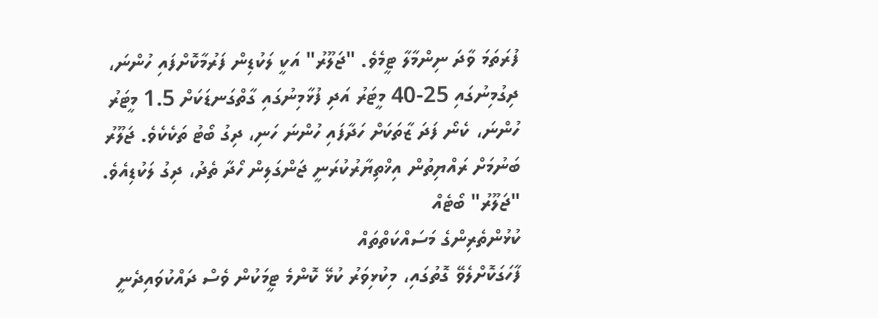ފުރަތަމަ ވާދަ ނިންމާލާ ޓީމެވެ. "ޖަލޫރު" އަކީ ލަކުޑިން ފަރުމާކޮށްފައި ހުންނަ، ދިގުމިނުގައި 25-40 މީޓަރު އަދި ފުޅާމިނުގައި ގާތްގަނޑަކަށް 1.5 މީޓަރު ހުންނަ، ކެނޯ ފަދަ ޒާތަކަށް ހަދާފައި ހުންނަ ހަނި، ދިގު ބޯޓު ތަކެކެވެ. ޖަލޫރު ބަނުމަށް ރައްޔިތުން އިޚްތިޔާރުކުރަނީ ޖަންގަލިން ހޯދާ ތެދު، ދިގު ލަކުޑިއެވެ.
"ޖަލޫރު" ބޯޓެއް
ކުޅުންތެރިންގެ މަސައްކަތްތައް
ފާހަގަކޮށްލެވޭ ގޮތުގައި، މިކުޅިވަރު ކުޅޭ ކޮންމެ ޓީމަކުން ވެސް ދައްކުވައިދެނީ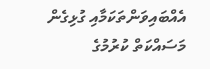އެއްބައިވަންތަކަމާއި ގުޅިގެން މަސައްކަތް ކުރުމުގެ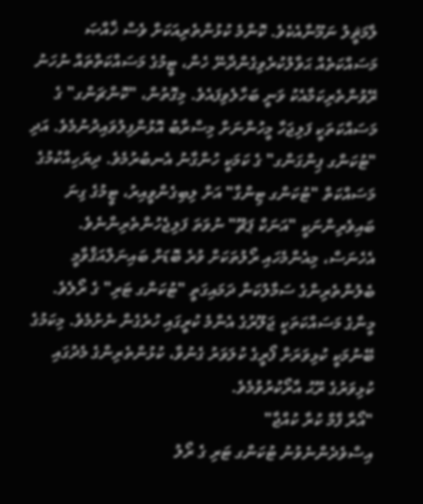ލާމަޘީލު ނަމޫނާއެކެވެ. ކޮންމެ ކުޅުންތެރިއަކަށް ވެސް ޚާއްޞަ މަސައްކަތެއް ޙަވާލުކުރެވިގެންދާނޭ ހެން، ޓީމުގެ މަސައްކަތްތައް ނުހަނު ރޭވުންތެރިކަމާއެކު ވަނީ ބަހާލެވިފައެވެ. މިގޮތުން، "ކޮންޗަންގ" ގެ މަސައްކަތަކީ ފަލިޖަހާ މީހުންނަށް މިސްރާބު އޮޅުންފިލުވައިދުނުމެވެ. އަދި "ޓުކަންގ ޕިންގަންގ" ގެ ކަމަކީ ހުންގާނު އެނބުރުމެވެ. ދިޔަހިއްކުމުގެ މަސައްކަތް "ޓުކަންގ ޓިންގާ" އަށް ލިބިގެންވީއިރު، ޓީމުގެ ގިނަ ބައިވެރިންނަކީ "އަނަކް ޕަޗޫ" ނުވަތަ ފަލިޖެހުންތެރިންނެވެ. އެހެނަސް، މިއެންމެހައި ރޯލުތަކަށް ވުރެ ބޮޑަށް ބައިނަލްއަޤްވާމީ ބެލުންތެރިންގެ ސަމާލުކަން ދަމައިގަތީ "ޓުކަންގ ޓަރި" ގެ ރޯލެވެ. މީނާގެ މަސައްކަތަކީ ޖަލޫރުގެ އެންމެ ކުރީގައި ހުރެގެން ނެށުމެވެ. މިކަމުގެ ބޭނުމަކީ ކުޅިވަރަށް ފޯރީގެ ކުލަވަރު ގެނުވާ، ކުޅުންތެރިންގެ މެދުގައި ކުޅިވަރުގެ ރޫޙު އާރޯކުރުވުމެވެ.
"އޯރާ ފާމް ކުރާ ކުއްޖާ"
އިސްވެދެންނެވުނު ޓުކަންގ ޓަރި ގެ ރޯލު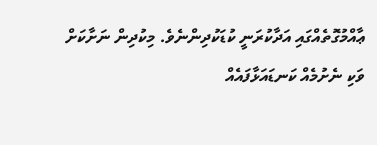ޢާއްމުގޮތެއްގައި އަދާކުރަނީ ކުޑަކުދިންނެވެ. މިކުދިން ނަށާކަށް ވަކި ނެށުމެއް ކަނޑައަޅާފައެއް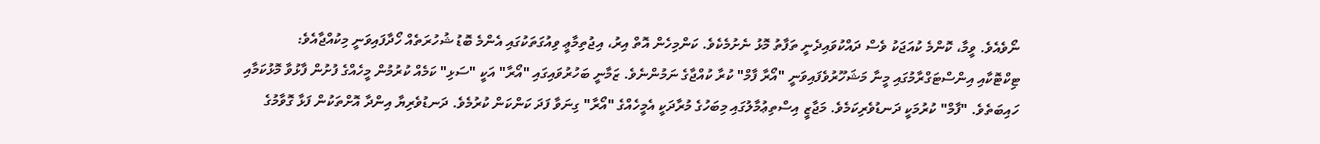ނޯވެއެވެ. ވީމާ، ކޮންމެ ކުއަޖަކު ވެސް ދައްކުވައިދެނީ ތަފާތު މޮޅު ނެށުމެކެވެ. ކަންމިހެން އޮތް އިރު، އިޖުތިމާޢީ ވިއުގަތަކުގައި އެންމެ ބޮޑު ޝުހުރަތެއް ހޯދާފައިވަނީ މިކުއްޖާއެވެ:
ޓިކްޓޮކާއި އިންސްޓަގްރާމުގައި މީނާ މަޝަހޫރުވެފައިވަނީ "އޯރާ ފާމް" ކުރާ ކުއްޖާގެ ނަމުންނެވެ. ޒަމާނީ ބަހުރުވައިގައި "އޯރާ" އަކީ "ސަޅި" ކަމެއް ކުރުމުން މީހެއްގެ ފުށުން ފާޅުވާ މޮޅުކަމާއި ހައިބަތެވެ. "ފާމް" ކުރުމަކީ ދަނޑުވެރިކަމެވެ. މަޖާޒީ އިސްތިޢުމާލުގައި މިބަހުގެ މުރާދަކީ އެމީހެއްގެ "އޯރާ" ގިނަވާ ފަދަ ކަންކަން ކުރުމެވެ. ދަނޑުވެރިޔާ އިންދާ އޮށްތަކުން ފަޅާ ގޮވާމުގެ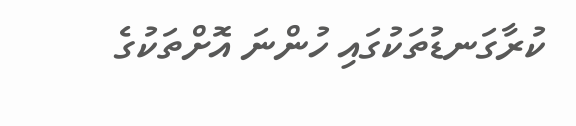ކުރާގަނޑުތަކުގައި ހުންނަ އޮށްތަކުގެ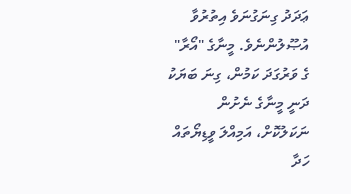ޢަދަދު ގިނަގުނަވެ އިތުރުވާ އުޞޫލުންނެވެ. މީނާގެ "އޯރާ" ގެ ވަރުގަދަ ކަމުން، ގިނަ ބަޔަކު ދަނީ މީނާގެ ނެށުން ނަކަލުކޮށް، އަމިއްލަ ވީޑިޔޯތައް ހަދާ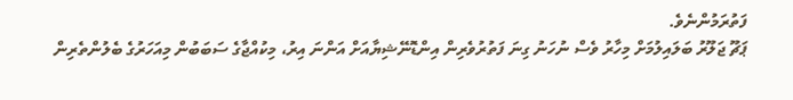ފަތުރަމުންނެވެ.
ޕަޗޫ ޖަލޫރު ބަލައިލުމަށް މިހާރު ވެސް ނުހަނު ގިނަ ފަތުރުވެރިން އިންޑޮނޭޝިޔާއަށް އަންނަ އިރު، މިކުއްޖާގެ ސަބަބުން މިއަހަރުގެ ބެލުންތެރިން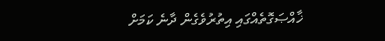ޚާއްޞަގޮތެއްގައި އިތުރުވެގެން ދާނެ ކަމަށް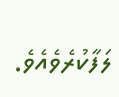ލަފާކުރެވެއެވެ.